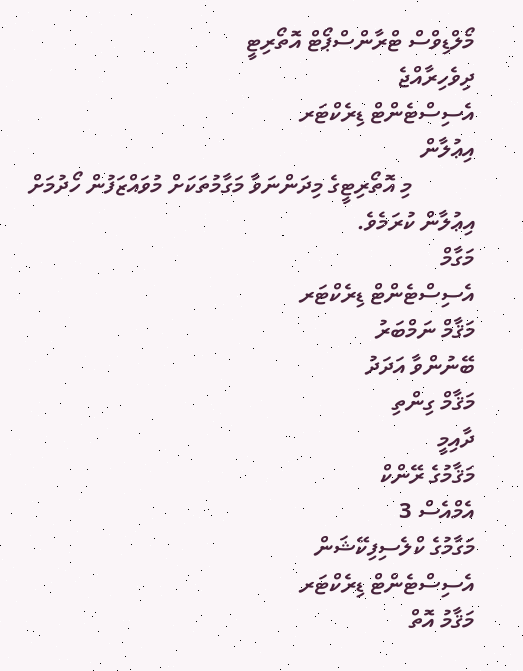މޯލްޑިވްސް ޓްރާންސްޕޯޓް އޮތޯރިޓީ
ދިވެހިރާއްޖެ
އެސިސްޓެންޓް ޑިރެކްޓަރ
އިޢުލާން
           މި އޮތޯރިޓީގެ މިދަންނަވާ މަގާމުތަކަށް މުވައްޒަފުން ހޯދުމަށް އިޢުލާން ކުރަމެވެ.
މަގާމް
އެސިސްޓެންޓް ޑިރެކްޓަރ
މަޤާމް ނަމްބަރު
ބޭނުންވާ އަދަދު
މަޤާމް ގިންތި
ދާއިމީ
މަޤާމުގެ ރޭންކް
އެމްއެސް 3
މަގާމުގެ ކްލެސިފިކޭޝަން
އެސިސްޓެންޓް ޑިރެކްޓަރ
މަޤާމު އޮތް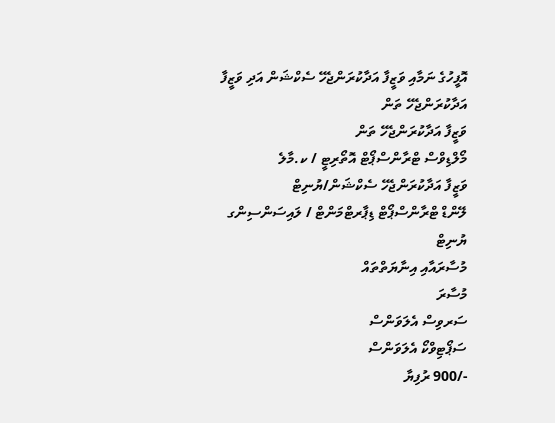އޮފީހުގެ ނަމާއި ވަޒީފާ އަދާކުރަންޖެހޭ ސެކްޝަން އަދި ވަޒީފާ އަދާކުރަންޖެހޭ ތަން
ވަޒީފާ އަދާކުރަންޖެހޭ ތަން
މޯލްޑިވްސް ޓްރާންސްޕޯޓް އޮތޯރިޓީ / ކ.މާލެ
ވަޒީފާ އަދާކުރަންޖެހޭ ސެކްޝަން/ޔުނިޓް
ލޭންޑް ޓްރާންސްޕޯޓް ޑިޕާރޓްމަންޓް / ލައިސަންސިންގ ޔުނިޓް
މުސާރައާއި އިނާޔަތްތައް
މުސާރަ
ސަރވިސް އެލަވަންސް
ސަޕޯޓިވްކޯ އެލަވަންސް
-/900 ރުފިޔާ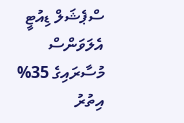ސްޕެޝަލް ޑިއުޓީ އެލަވަންސް
މުސާރައިގެ 35%
އިތުރު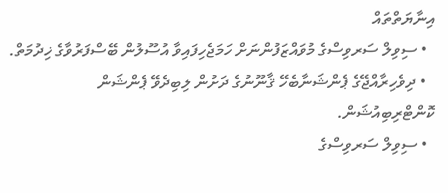އިނާޔަތްތައް
  • ސިވިލް ސަރވިސްގެ މުވައްޒަފުންނަށް ހަމަޖެހިފައިވާ އުސޫލުން ބޭސްފަރުވާގެ ޚިދުމަތް.
  • ދިވެހިރާއްޖޭގެ ޕެންޝަނާބެހޭ ޤާނޫނުގެ ދަށުން ލިބިދެވޭ ޕެންޝަން ކޮންޓްރިބިއުޝަން.
  • ސިވިލް ސަރވިސްގެ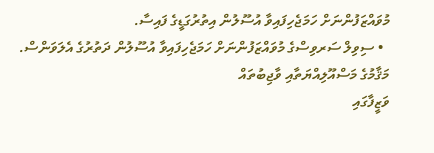މުވައްޒަފުންނަށް ހަމަޖެހިފައިވާ އުސޫލުން އިތުރުގަޑީގެ ފައިސާ.
  • ސިވިލް ސަރވިސްގެ މުވައްޒަފުންނަށް ހަމަޖެހިފައިވާ އުސޫލުން ދަތުރުގެ އެލަވަންސް.
މަޤާމުގެ މަސްއޫލިއްޔަތާއި ވާޖިބުތައް
ވަޒީފާގައި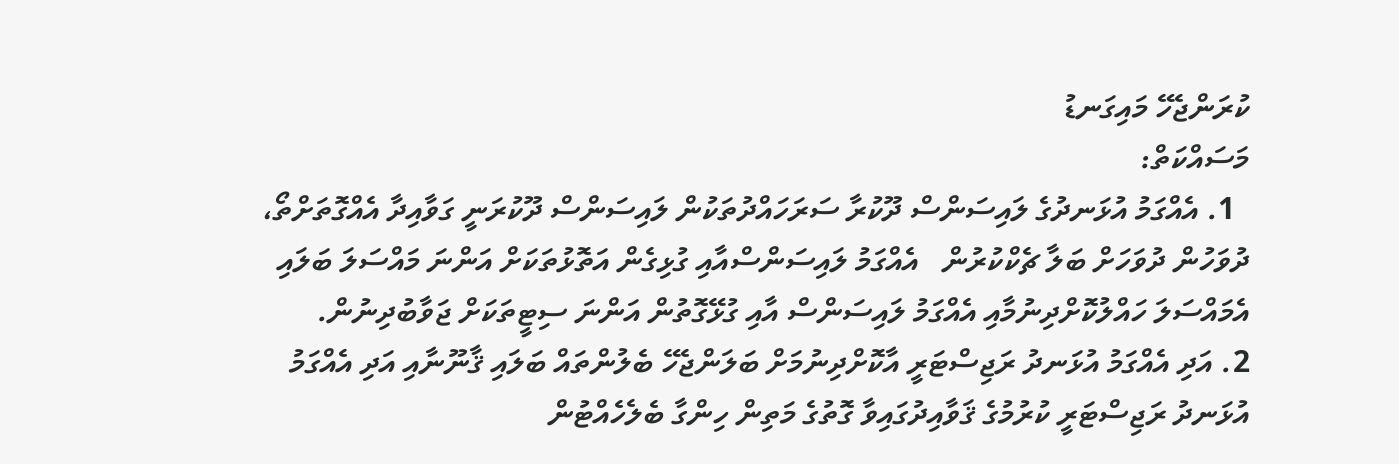ކުރަންޖެހޭ މައިގަނޑު
މަސައްކަތް:
  1. އެއްގަމު އުޅަނދުގެ ލައިސަންސް ދޫކުރާ ސަރަހައްދުތަކުން ލައިސަންސް ދޫކުރަނީ ގަވާއިދާ އެއްގޮތަށްތޯ، ދުވަހުން ދުވަހަށް ބަލާ ޗެކްކުރުން   އެއްގަމު ލައިސަންސްއާއި ގުޅިގެން އަތޮޅުތަކަށް އަންނަ މައްސަލަ ބަލައި އެމައްސަލަ ހައްލުކޮށްދިނުމާއި އެއްގަމު ލައިސަންސް އާއި ގުޅޭގޮތުން އަންނަ ސިޓީތަކަށް ޖަވާބުދިނުން.
2. އަދި އެއްގަމު އުޅަނދު ރަޖިސްޓަރީ އާކޮށްދިނުމަށް ބަލަންޖެހޭ ބެލުންތައް ބަލައި ޤާނޫނާއި އަދި އެއްގަމު އުޅަނދު ރަޖިސްޓަރީ ކުރުމުގެ ޤަވާއިދުގައިވާ ގޮތުގެ މަތިން ހިންގާ ބެލެހެއްޓުން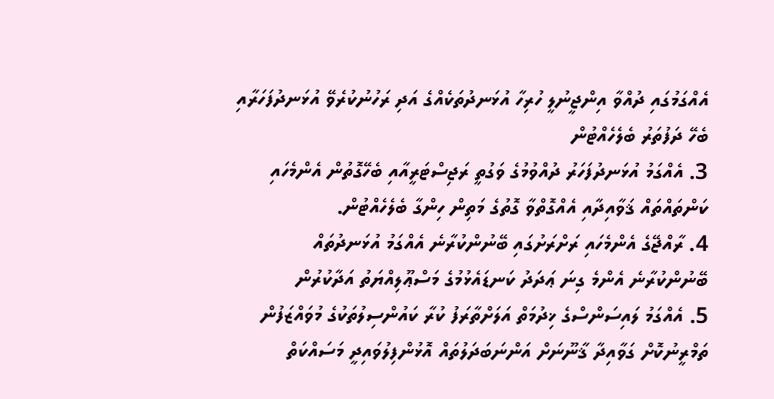އެއްގަމުގައި ދުއްވާ އިންޖީނުލީ ހުރިހާ އުޅަނދުތަކެއްގެ އަދި ރަހުނުކުރެވޭ އުޅަނދުފަހަރާއި ބެހޭ ދަފުތަރު ބެލެހެއްޓުން
3. އެއްގަމު އުޅަނދުފަހަރު ދުއްވުމުގެ ވަގުތީ ރަޖިސްޓަރީއާއި ބެހޭގޮތުން އެންމެހައި ކަންތައްތައް ޤަވާއިދާއި އެއްގޮތްވާ ގޮތުގެ މަތިން ހިންގާ ބެލެހެއްޓުން.
4. ރާއްޖޭގެ އެންމެހައި ރަށްރަށުގައި ބޭނުންކުރާނެ އެއްގަމު އުޅަނދުތައް ބޭނުންކުރާނެ އެންމެ ގިނަ ޢަދަދު ކަނޑައެޅުމުގެ މަސްޢޫލިއްޔަތު އަދާކުރުން
5. އެއްގަމު ލައިސަންސްގެ ޚިދުމަތް އަލަށްތާރަފު ކުރާ ކައުންސިލުތަކުގެ މުވައްޒަފުން ތަމްރީނުކޮށް ގަވާއިދާ ޤާނޫނަށް އަންނަބަދަލުތައް އޮޅުންފިލުވައިދީ މަސައްކަތް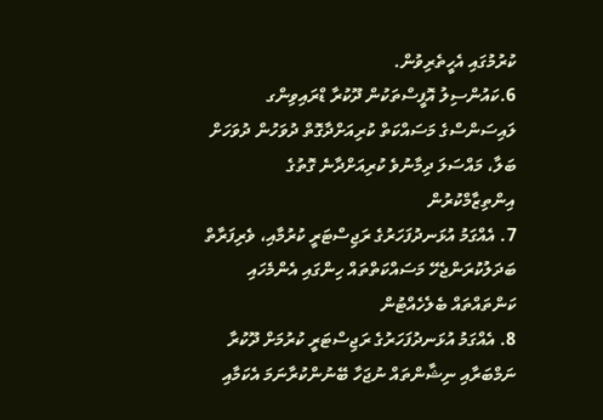ކުރުމުގައި އެހީތެރިވުން.
6.ކައުންސިލު އޮފީސްތަކުން ދޫކުރާ ޑްރައިވިންގ ލައިސަންސްގެ މަސައްކަތް ކުރިއަށްދާގޮތް ދުވަހުން ދުވަހަށް ބަލާ، މައްސަލަ ދިމާނުވެ ކުރިއަށްދާނެ ގޮތުގެ އިންތިޒާމްކުރުން
7. އެއްގަމު އުޅަނދުފަހަރުގެ ރަޖިސްޓަރީ ކުރުމާއި، ވެރިފަރާތް ބަދަލުކުރަންޖެހޭ މަސައްކަތްތައް ހިންގައި އެންމެހައި ކަންތައްތައް ބެލެހެއްޓުން
8. އެއްގަމު އުޅަނދުފަހަރުގެ ރަޖިސްޓަރީ ކުރުމަށް ދޫކުރާ ނަމްބަރާއި ނިޝާންތައް ނުޖަހާ ބޭނުންކުރާނަމަ އެކަމާއި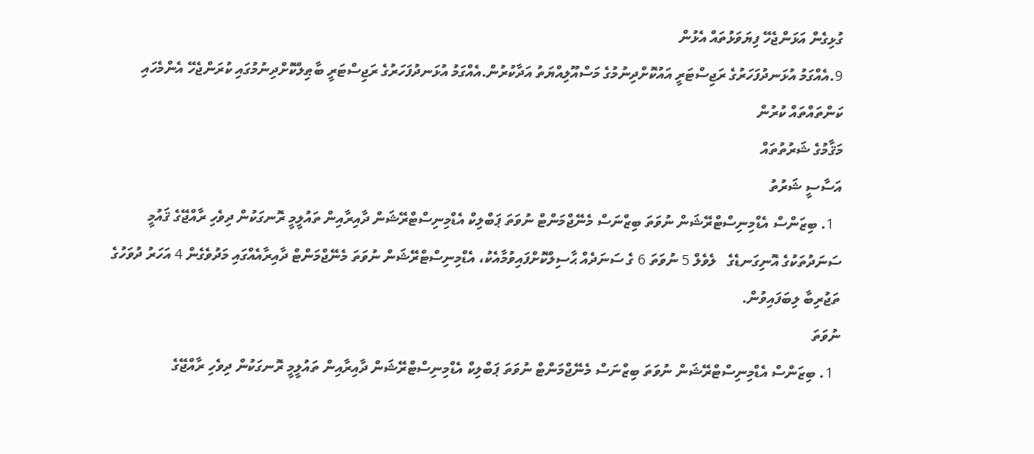ގުޅިގެން އަޅަންޖެހޭ ފިޔަވަޅުތައް އެޅުން
9.އެއްގަމު އުޅަނދުފަހަރުގެ ރަޖިސްޓަރީ އައުކޮށްދިނުމުގެ މަސްއޫލިއްޔަތު އަދާކުރުން.އެއްގަމު އުޅަނދުފަހަރުގެ ރަޖިސްޓަރީ ބާޠިލްކޮށްދިނުމުގައި ކުރަންޖެހޭ އެންމެހައި ކަންތައްތައް ކުރުން
މަޤާމުގެ ޝަރުތުތައް
އަސާސީ ޝަރުތު
  1. ބިޒަންސް އެޑްމިނިސްޓްރޭޝަން ނުވަތަ ބިޒްނަސް މެނޭޖްމަންޓް ނުވަތަ ޕަބްލިކް އެޑްމިނިސްޓްރޭޝަން ދާއިރާއިން ތައުލީމީ ރޮނގަކުން ދިވެހި ރާއްޖޭގެ ޤައުމީ ސަނަދުތަކުގެ އޮނިގަނޑެގެ   ލެވެލް 5 ނުވަތަ 6 ގެ ސަނަދެއް ޙާސިލްކޮށްފައިވުމާއެކު، އެޑްމިނިސްޓްރޭޝަން ނުވަތަ މެނޭޖްމަންޓް ދާއިރާއެއްގައި މަދުވެގެން 4 އަހަރު ދުވަހުގެ ތަޖުރިބާ ލިބަފައިވުން.
ނުވަތަ
  1. ބިޒަންސް އެޑްމިނިސްޓްރޭޝަން ނުވަތަ ބިޒްނަސް މެނޭޖްމަންޓް ނުވަތަ ޕަބްލިކް އެޑްމިނިސްޓްރޭޝަން ދާއިރާއިން ތައުލީމީ ރޮނގަކުން ދިވެހި ރާއްޖޭގެ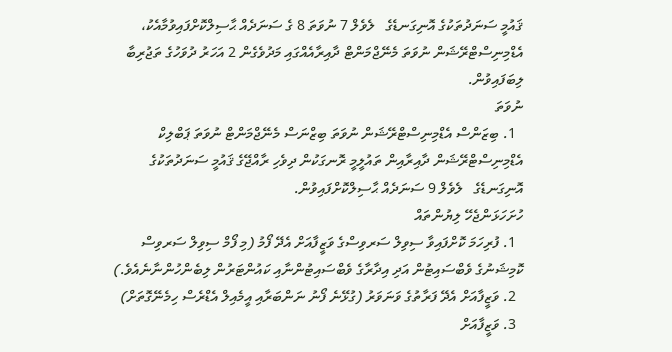ޤައުމީ ސަނަދުތަކުގެ އޮނިގަނޑެގެ   ލެވެލް 7 ނުވަތަ 8 ގެ ސަނަދެއް ޙާސިލްކޮށްފައިވުމާއެކު، އެޑްމިނިސްޓްރޭޝަން ނުވަތަ މެނޭޖްމަންޓް ދާއިރާއެއްގައި މަދުވެގެން 2 އަހަރު ދުވަހުގެ ތަޖުރިބާ ލިބަފައިވުން.
ނުވަތަ
  1. ބިޒަންސް އެޑްމިނިސްޓްރޭޝަން ނުވަތަ ބިޒްނަސް މެނޭޖްމަންޓް ނުވަތަ ޕަބްލިކް އެޑްމިނިސްޓްރޭޝަން ދާއިރާއިން ތައުލީމީ ރޮނގަކުން ދިވެހި ރާއްޖޭގެ ޤައުމީ ސަނަދުތަކުގެ އޮނިގަނޑެގެ   ލެވެލް 9 ސަނަދެއް ޙާސިލްކޮށްފައިވުން.
ހުށަހަޅަންޖެހޭ ލިޔުންތައް
  1. ފުރިހަމަ ކޮށްފައިވާ ސިވިލް ސަރވިސްގެ ވަޒީފާއަށް އެދޭ ފޯމު (މި ފޯމް ސިވިލް ސަރވިސް ކޮމިޝަނުގެ ވެބްސައިޓުން އަދި އިދާރާގެ ވެބްސައިޓުންނާއި ކައުންޓަރުން ލިބެންހުންނާނެއެވެ.)
  2. ވަޒީފާއަށް އެދޭ ފަރާތުގެ ވަނަވަރު (ގުޅޭނެ ފޯނު ނަންބަރާއި އީމެއިލް އެޑްރެސް ހިމެނޭގޮތަށް)
  3. ވަޒީފާއަށް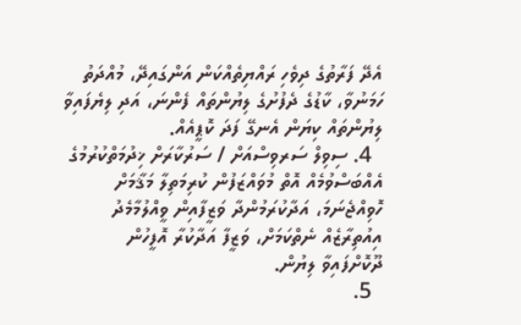އެދޭ ފަރާތުގެ ދިވެހި ރައްޔިތެއްކަން އަންގައިދޭ، މުއްދަތު ހަމަނުވާ، ކާޑުގެ ދެފުށުގެ ލިޔުންތައް ފެންނަ، އަދި ލިޔެފައިވާ ލިޔުންތައް ކިޔަން އެނގޭ ފަދަ ކޮޕީއެއް.
  4. ސިވިލް ސަރވިސްއަށް / ސަރުކާރަށް ޚިދުމަތްކުރުމުގެ އެއްބަސްވުމެއް އޮތް މުވައްޒަފުން ކުރިމަތިލާ މަޤާމަށް ހޮވިއްޖެނަމަ، އަދާކުރަމުންދާ ވަޒީފާއިން ވީއްލުމާމެދު އިއުތިރާޒެއް ނެތްކަމަށް، ވަޒީފާ އަދާކުރާ އޮފީހުން ދޫކޮށްފައިވާ ލިޔުން.
  5.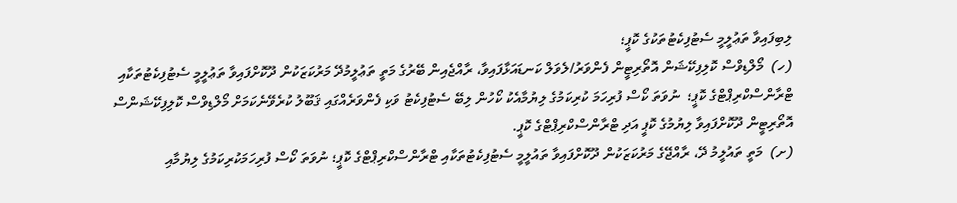ލިބިފައިވާ ތަޢުލީމީ ސެޓުފިކެޓުތަކުގެ ކޮޕީ؛
(ހ)  މޯލްޑިވްސް ކޮލިފިކޭޝަން އޮތޯރިޓީން ފެންވަރު/ލެވަލް ކަނޑައަޅާފައިވާ، ރާއްޖެއިން ބޭރުގެ މަތީ ތަޢުލީމުދޭ މަރުކަޒަކުން ދޫކޮށްފައިވާ ތަޢުލީމީ ސެޓުފިކެޓުތަކާއި ޓްރާންސްކްރިޕްޓްގެ ކޮޕީ؛  ނުވަތަ ކޯސް ފުރިހަމަ ކުރިކަމުގެ ލިޔުމާއެކު ކޯހުން ލިބޭ ސެޓުފިކެޓު ވަކި ފެންވަރެއްގައި ޤަބޫލު ކުރެވޭނެކަމަށް މޯލްޑިވްސް ކޮލިފިކޭޝަންސް އޮތޯރިޓީން ދޫކޮށްފައިވާ ލިޔުމުގެ ކޮޕީ އަދި ޓްރާންސްކްރިޕްޓްގެ ކޮޕީ.
(ށ)  މަތީ ތައުލީމު ދޭ، ރާއްޖޭގެ މަރުކަޒަކުން ދޫކޮށްފައިވާ ތައުލީމީ ސެޓުފިކެޓުތަކާއި ޓްރާންސްކްރިޕްޓްގެ ކޮޕީ؛ ނުވަތަ ކޯސް ފުރިހަމަކުރިކަމުގެ ލިޔުމާއި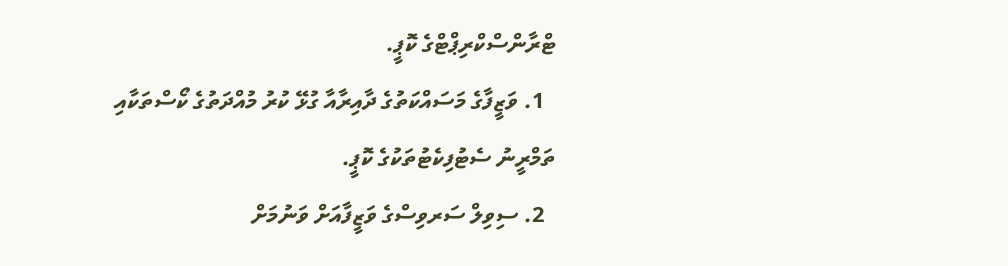ޓްރާންސްކްރިޕްޓްގެ ކޮޕީ.
  1. ވަޒީފާގެ މަސައްކަތުގެ ދާއިރާއާ ގުޅޭ ކުރު މުއްދަތުގެ ކޯސްތަކާއި ތަމްރީނު ސެޓުފިކެޓުތަކުގެ ކޮޕީ.
  2. ސިވިލް ސަރވިސްގެ ވަޒީފާއަށް ވަނުމަށް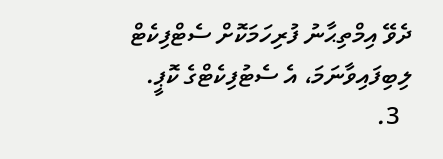ދެވޭ އިމްތިޙާނު ފުރިހަމަކޮށް ސެޓްފިކެޓް ލިބިފައިވާނަމަ، އެ ސެޓުފިކެޓްގެ ކޮޕީ.
  3.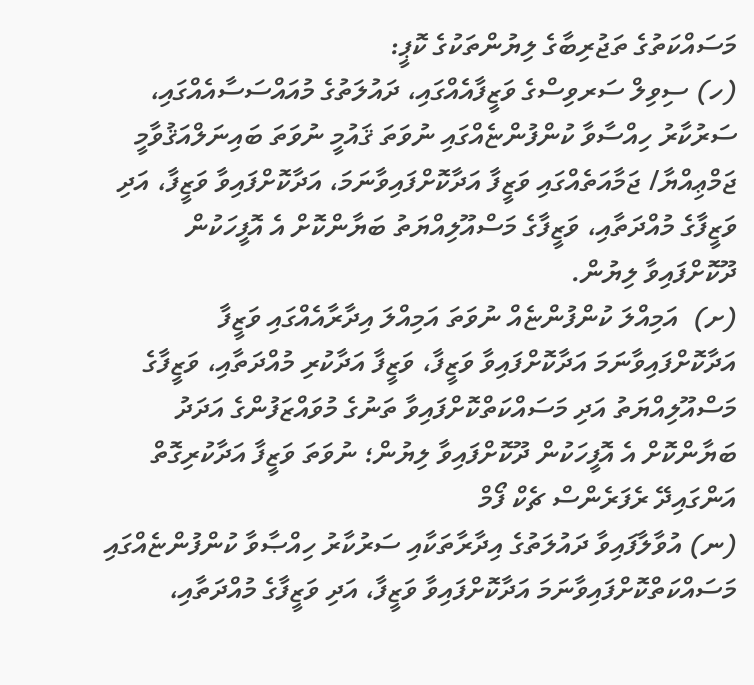މަސައްކަތުގެ ތަޖުރިބާގެ ލިޔުންތަކުގެ ކޮޕީ:
(ހ) ސިވިލް ސަރވިސްގެ ވަޒީފާއެއްގައި، ދައުލަތުގެ މުއައްސަސާއެއްގައި، ސަރުކާރު ހިއްސާވާ ކުންފުންޏެއްގައި ނުވަތަ ޤައުމީ ނުވަތަ ބައިނަލްއަޤުވާމީ ޖަމްޢިއްޔާ/ ޖަމާއަތެއްގައި ވަޒީފާ އަދާކޮށްފައިވާނަމަ، އަދާކޮށްފައިވާ ވަޒީފާ، އަދި ވަޒީފާގެ މުއްދަތާއި، ވަޒީފާގެ މަސްއޫލިއްޔަތު ބަޔާންކޮށް އެ އޮފީހަކުން ދޫކޮށްފައިވާ ލިޔުން.
(ށ)  އަމިއްލަ ކުންފުންޏެއް ނުވަތަ އަމިއްލަ އިދާރާއެއްގައި ވަޒީފާ އަދާކޮށްފައިވާނަމަ އަދާކޮށްފައިވާ ވަޒީފާ، ވަޒީފާ އަދާކުރި މުއްދަތާއި، ވަޒީފާގެ މަސްއޫލިއްޔަތު އަދި މަސައްކަތްކޮށްފައިވާ ތަނުގެ މުވައްޒަފުންގެ އަދަދު ބަޔާންކޮށް އެ އޮފީހަކުން ދޫކޮށްފައިވާ ލިޔުން؛ ނުވަތަ ވަޒީފާ އަދާކުރިގޮތް އަންގައިދޭ ރެފަރެންސް ޗެކް ފޯމް
(ނ) އުވާލާފައިވާ ދައުލަތުގެ އިދާރާތަކާއި ސަރުކާރު ހިއްޞާވާ ކުންފުންޏެއްގައި މަސައްކަތްކޮށްފައިވާނަމަ އަދާކޮށްފައިވާ ވަޒީފާ، އަދި ވަޒީފާގެ މުއްދަތާއި،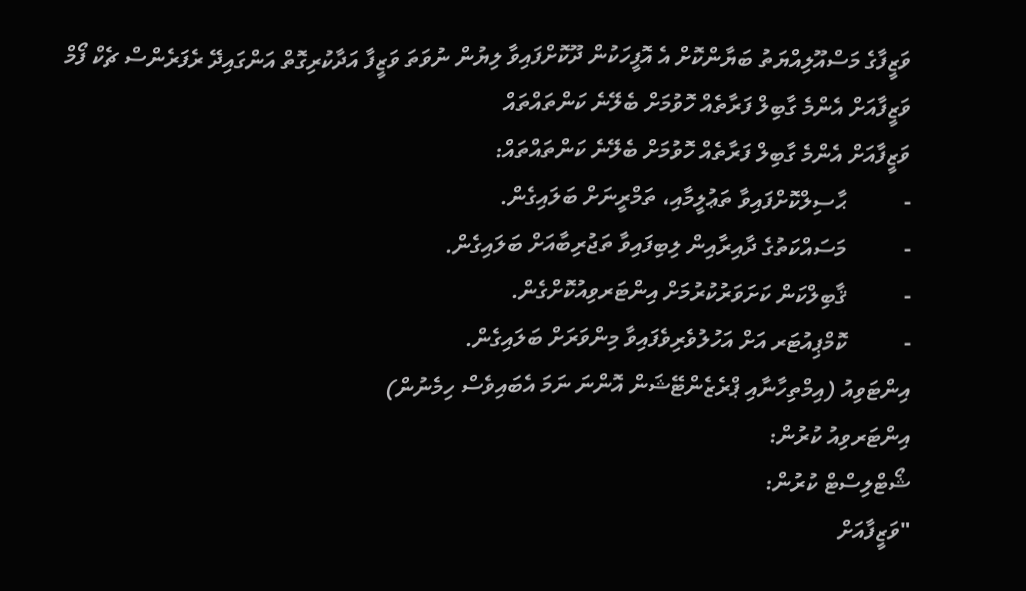ވަޒީފާގެ މަސްއޫލިއްޔަތު ބަޔާންކޮށް އެ އޮފީހަކުން ދޫކޮށްފައިވާ ލިޔުން ނުވަތަ ވަޒީފާ އަދާކުރިގޮތް އަންގައިދޭ ރެފަރެންސް ޗެކް ފޯމް
ވަޒީފާއަށް އެންމެ ގާބިލް ފަރާތެއް ހޮވުމަށް ބެލޭނެ ކަންތައްތައް
ވަޒީފާއަށް އެންމެ ގާބިލް ފަރާތެއް ހޮވުމަށް ބެލޭނެ ކަންތައްތައް:
-          ޙާސިލްކޮށްފައިވާ ތަޢުލީމާއި، ތަމްރީނަށް ބަލައިގެން.
-          މަސައްކަތުގެ ދާއިރާއިން ލިބިފައިވާ ތަޖުރިބާއަށް ބަލައިގެން.
-          ޤާބިލްކަން ކަށަވަރުކުރުމަށް އިންޓަރވިއުކޮށްގެން.
-          ކޮމްޕިއުޓަރ އަށް އަހުލުވެރިވެފައިވާ މިންވަރަށް ބަލައިގެން.
އިންޓަވިއު (އިމްތިހާނާއި ޕްރެޒެންޓޭޝަން އޮންނަ ނަމަ އެބައިވެސް ހިމެނުން)
އިންޓަރވިއު ކުރުން:
ޝޯޓްލިސްޓް ކުރުން:
"ވަޒީފާއަށް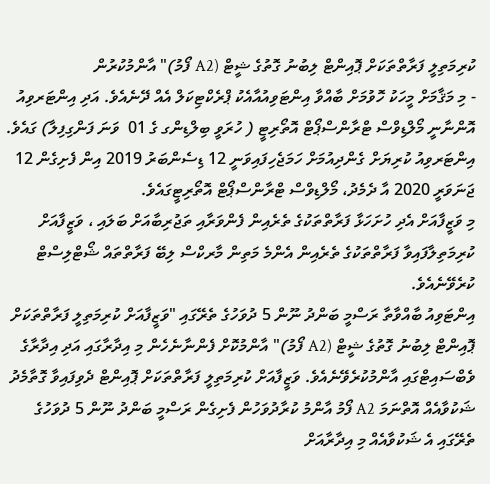ކުރިމަތިލީ ފަރާތްތަކަށް ޕޮއިންޓް ލިބުނު ގޮތުގެ ޝީޓް (A2 ފޯމު)" އާންމުކުރުން
- މި މަޤާމަށް މީހަކު ހޮވުމަށް ބާއްވާ އިންޓަވިއުއާއެކު ޕްރެކްޓިކަލް އެއް ދޭނެއެވެ. އަދި އިންޓަރވިއު އޮންނާނީ މޯލްޑިވްސް ޓްރާންސްޕޯޓް އޮތޯރިޓީ ( ހުރަވީ ބިލްޑިންގ ގެ 01  ވަނަ ފަންގިފިލާ) ގައެވެ. އިންޓަރވިއު ކުރިޔަށް ގެންދިއުމަށް ހަމަޖެހިފައިވަނީ 12 ޑިސެންބަރު 2019 އިން ފެށިގެން 12 ޖަނަވަރީ 2020 އާ ދެމެދު، މޯލްޑިވްސް ޓްރާންސްޕޯޓް އޮތޯރިޓީގައެވެ.
މި ވަޒީފާއަށް އެދި ހުށަހަޅާ ފަރާތްތަކުގެ ތެރެއިން ފެންވަރާއި ތަޖުރިބާއަށް ބަލައި ، ވަޒީފާއަށް ކުރިމަތިލާފައިވާ ފަރާތްތަކުގެ ތެރެއިން އެންމެ މަތިން މާރކްސް ލިބޭ ފަރާތްތައް ޝޯޓްލިސްޓް ކުރެވޭނެއެވެ.
އިންޓަވިއު ބާއްވާތާ ރަސްމީ ބަންދު ނޫން 5 ދުވަހުގެ ތެރޭގައި "ވަޒީފާއަށް ކުރިމަތިލީ ފަރާތްތަކަށް ޕޮއިންޓް ލިބުނު ގޮތުގެ ޝީޓް (A2 ފޯމު)" އާންމުކޮށް ފެންނާނެހެން މި އިދާރާގައި އަދި އިދާރާގެ ވެބްސައިޓްގައި އާންމުކުރެވޭނެއެވެ. ވަޒީފާއަށް ކުރިމަތިލީ ފަރާތްތަކަށް ޕޮއިންޓް ދެވިފައިވާ ގޮތާމެދު ޝަކުވާއެއް އޮތްނަމަ A2 ފޯމު އާންމު ކުރާދުވަހުން ފެށިގެން ރަސްމީ ބަންދު ނޫން 5 ދުވަހުގެ ތެރޭގައި އެ ޝަކުވާއެއް މި އިދާރާއަށް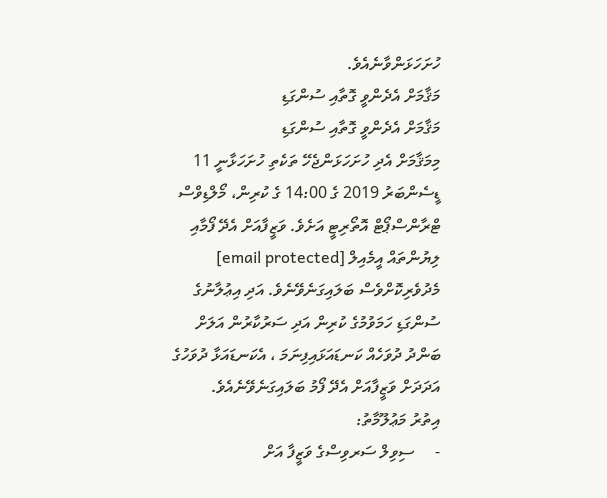ހުށަހަޅަންވާނެއެވެ.
މަޤާމަށް އެދެންވީ ގޮތާއި ސުންގަޑި
މަޤާމަށް އެދެންވީ ގޮތާއި ސުންގަޑި
މިމަޤާމަށް އެދި ހުށަހަޅަންޖެހޭ ތަކެތި ހުށަހަޅާނީ 11 ޑީސެންބަރު 2019 ގެ 14:00 ގެ ކުރިން، މޯލްޑިވްސް ޓްރާންސްޕޯޓް އޮތޯރިޓީ އަށެވެ. ވަޒީފާއަށް އެދޭ ފޯމާއި ލިޔުންތައް އީމެއިލް [email protected]  މެދުވެރިކޮށްވެސް ބަލައިގަނެވޭނެވެ. އަދި އިޢުލާނުގެ ސުންގަޑި ހަމަވުމުގެ ކުރިން އަދި ސަރުކާރުން އަލަށް ބަންދު ދުވަހެއް ކަނޑައަޅައިފިނަމަ ، އެކަނޑައަޅާ ދުވަހުގެ އަދަދަށް ވަޒީފާއަށް އެދޭ ފޯމު ބަލައިގަނެވޭނެއެވެ.
އިތުރު މަޢުލޫމާތު:
-     ސިވިލް ސަރވިސްގެ ވަޒީފާ އަށް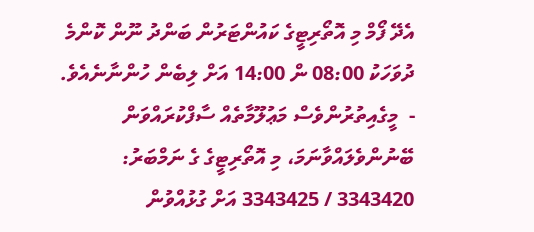އެދޭ ފޯމް މި އޮތޯރިޓީގެ ކައުންޓަރުން ބަންދު ނޫން ކޮންމެ ދުވަހަކު 08:00 ން 14:00 އަށް ލިބެން ހުންނާނެއެވެ.
-  މީގެއިތުރުންވެސް މަޢުލޫމާތެއް ސާފްކުރައްވަން ބޭނުންވެލައްވާނަމަ، މި އޮތޯރިޓީގެ ގެ ނަމްބަރު: 3343420 / 3343425 އަށް ގުޅުއްވުން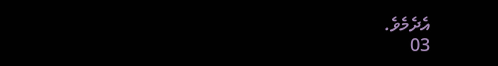އެދެމެވެ.
03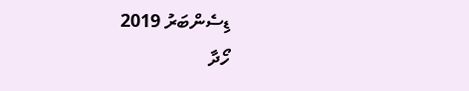ޑިސެންބަރު 2019
ހޯދާ